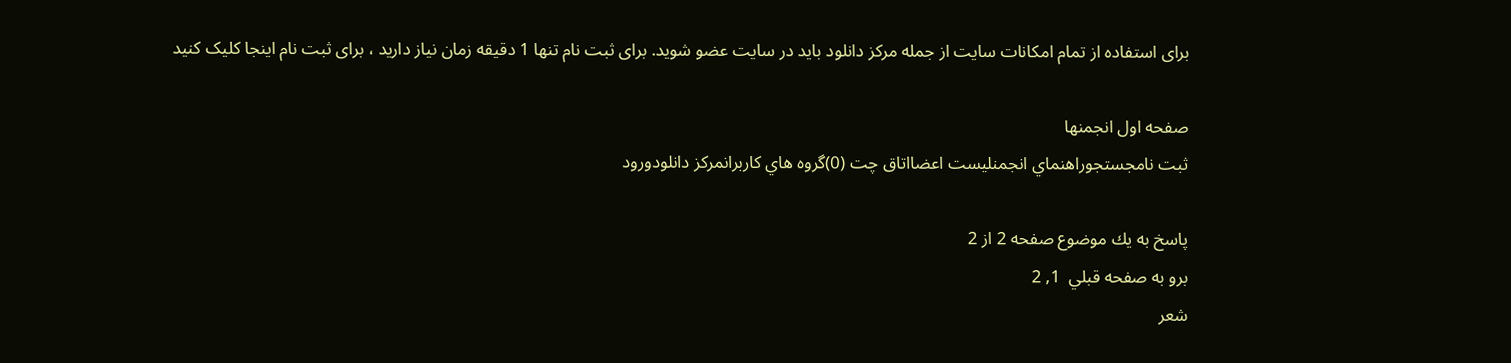برای استفاده از تمام امکانات سایت از جمله مرکز دانلود باید در سایت عضو شوید. برای ثبت نام تنها 1 دقیقه زمان نیاز دارید ، برای ثبت نام اینجا کلیک کنید

صفحه اول انجمنها
ثبت نامجستجوراهنماي انجمنليست اعضااتاق چت (0)گروه هاي كاربرانمرکز دانلودورود

پاسخ به يك موضوع صفحه 2 از 2
برو به صفحه قبلي  1, 2
شعر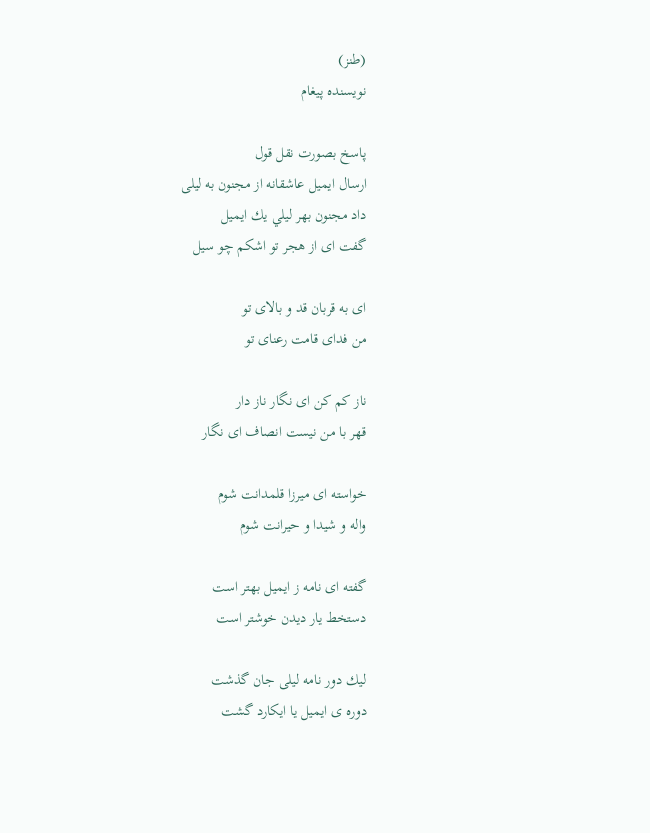(طنز)
نويسنده پيغام

پاسخ بصورت نقل قول
ارسال ایمیل عاشقانه از مجنون به لیلی
داد مجنون بهر ليلي يك ايميل
گفت ای از هجر تو اشكم چو سيل

ای به قربان قد و بالای تو
من فدای قامت رعنای تو

ناز كم كن ای نگار ناز دار
قهر با من نيست انصاف ای نگار

خواسته ای ميرزا قلمدانت شوم
واله و شيدا و حيرانت شوم

گفته ای نامه ز ايميل بهتر است
دستخط يار ديدن خوشتر است

ليك دور نامه لیلی جان گذشت
دوره ی ايميل يا ايكارد گشت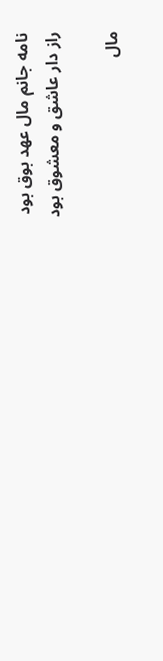نامه جانم مال عهد بوق بود
راز دار عاشق و معشوق بود

مال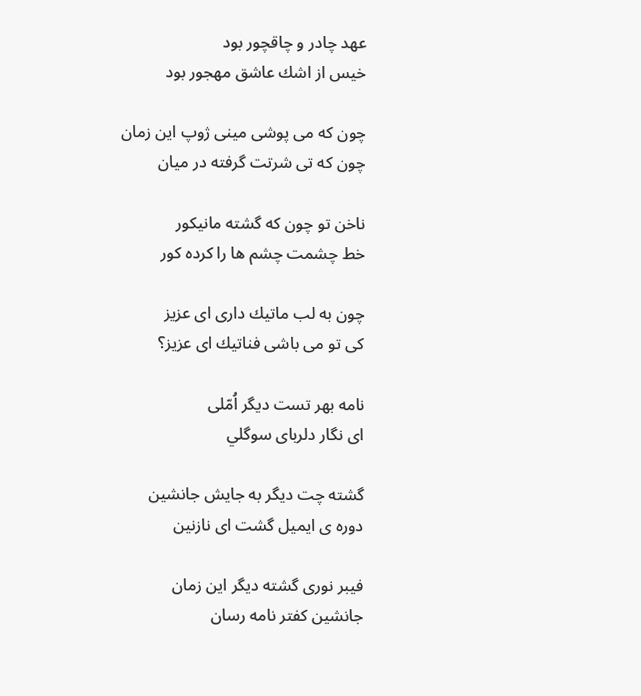عهد چادر و چاقچور بود
خيس از اشك عاشق مهجور بود

چون كه می پوشی مینی ژوپ اين زمان
چون كه تی شرتت گرفته در ميان

ناخن تو چون كه گشته مانيكور
خط چشمت چشم ها را كرده كور

چون به لب ماتيك داری ای عزيز
کی تو می باشی فناتيك ای عزيز؟

نامه بهر تست ديگر اُمّلی
ای نگار دلربای سوگلي

گشته چت ديگر به جايش جانشين
دوره ی ايميل گشت ای نازنين

فيبر نوری گشته ديگر اين زمان
جانشين كفتر نامه رسان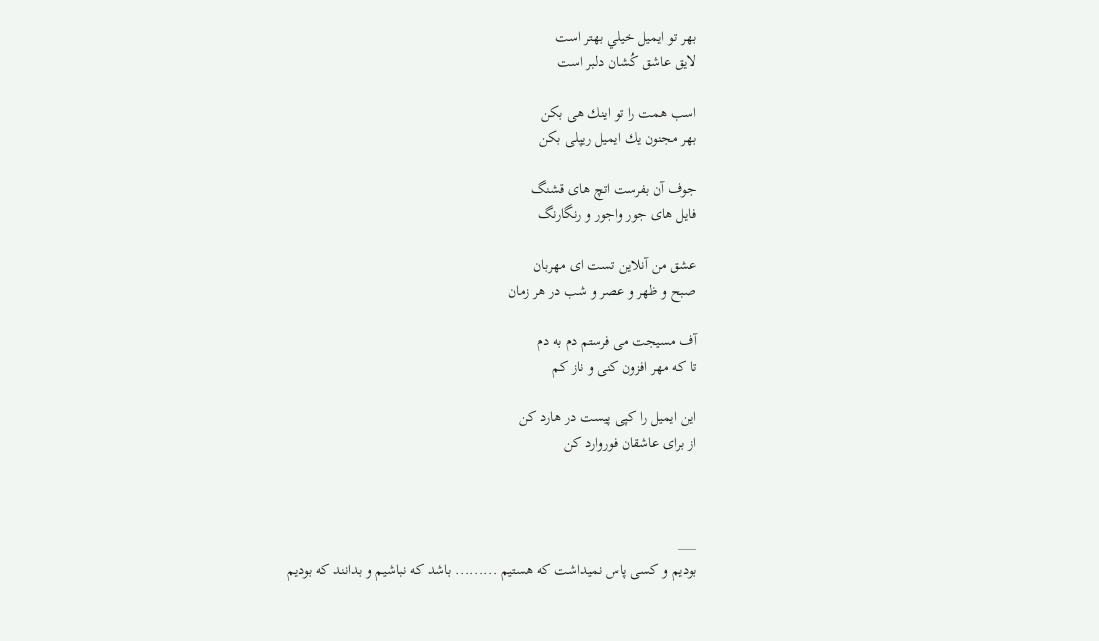بهر تو ايميل خيلي بهتر است
لايق عاشق كُشان دلبر است

اسب همت را تو اينك هی بكن
بهر مجنون يك ايميل ریپلی بكن

جوف آن بفرست اتچ های قشنگ
فايل های جور واجور و رنگارنگ

عشق من آنلاين تست ای مهربان
صبح و ظهر و عصر و شب در هر زمان

آف مسيجت می فرستم دم به دم
تا كه مهر افزون کنی و ناز كم

اين ايميل را کپی پيست در هارد كن
از برای عاشقان فوروارد كن



___
بودیم و کسی پاس نمیداشت که هستیم ......... باشد که نباشیم و بدانند که بودیم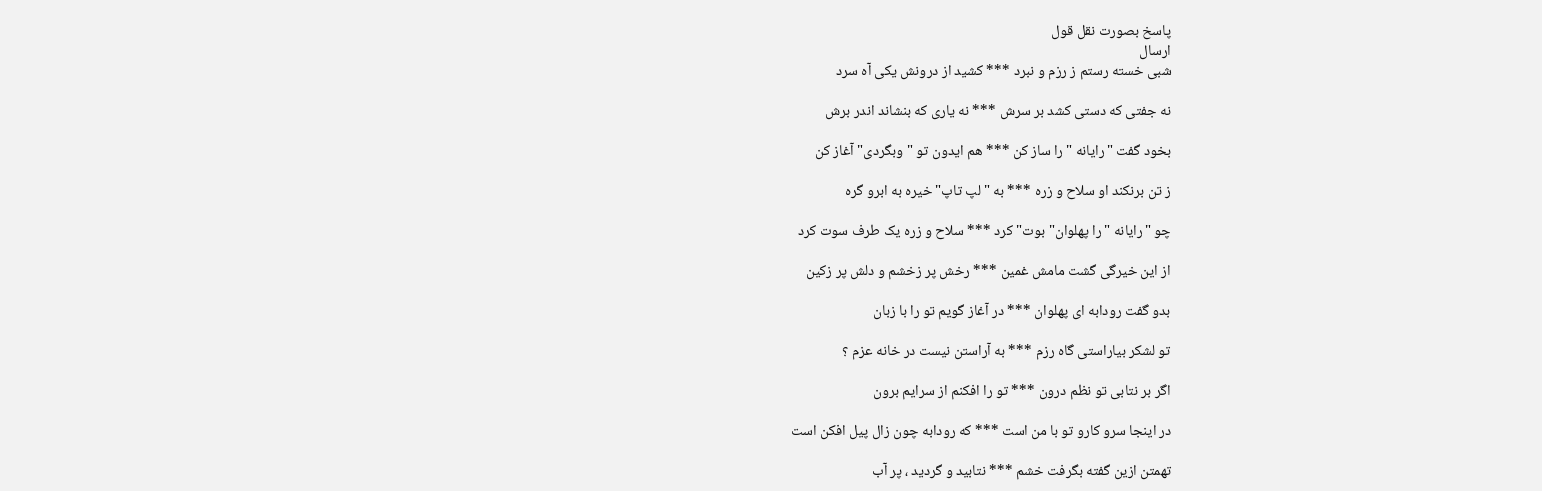پاسخ بصورت نقل قول
ارسال
شبی خسته رستم ز رزم و نبرد *** کشيد از درونش يکی آه سرد

نه جفتی که دستی کشد بر سرش *** نه ياری که بنشاند اندر برش

بخود گفت "رايانه "را ساز کن *** هم ايدون تو "وبگردی" آغاز کن

ز تن برنکند او سلاح و زره *** به "لپ تاپ" خيره به ابرو گره

چو "رايانه "را پهلوان"بوت" کرد *** سلاح و زره يک طرف سوت کرد

از اين خيرگی گشت مامش غمين *** رخش پر زخشم و دلش پر زکين

بدو گفت رودابه ای پهلوان *** در آغاز گويم تو را با زبان

تو لشکر بياراستی گاه رزم *** به آراستن نيست در خانه عزم ؟

اگر بر نتابی تو نظم درون *** تو را افکنم از سرايم برون

در اينجا سرو کارو تو با من است *** که رودابه چون زال پيل افکن است

تهمتن ازين گفته بگرفت خشم *** نتابيد و گرديد ، پر آب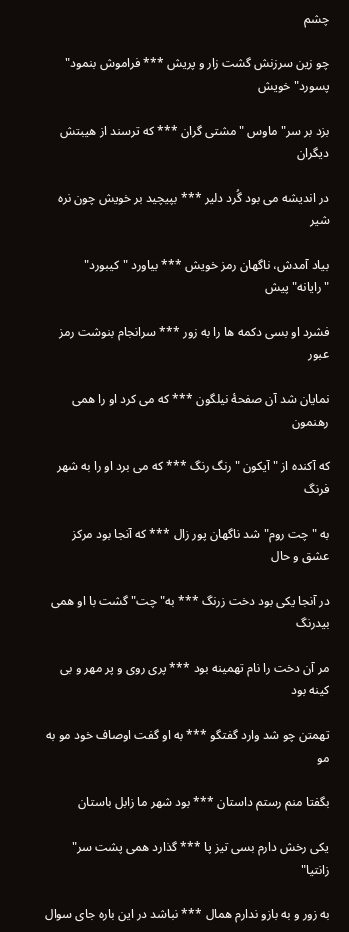چشم

چو زين سرزنش گشت زار و پريش *** فراموش بنمود" پسورد" خويش

بزد بر سر" ماوس "مشتی گران *** که ترسند از هيبتش ديگران

در انديشه می بود گُرد دلير *** بپيچيد بر خويش چون نره شير

بياد آمدش، ناگهان رمز خويش *** بياورد "کيبورد" "رايانه" پيش

فشرد او بسی دکمه ها را به زور *** سرانجام بنوشت رمز عبور

نمايان شد آن صفحۀ نيلگون *** که می کرد او را همی رهنمون

که آکنده از "آيکون "رنگ رنگ *** که می برد او را به شهر فرنگ

به "چت روم"شد ناگهان پور زال *** که آنجا بود مرکز عشق و حال

در آنجا يکی بود دخت زرنگ *** به" چت" گشت با او همی بيدرنگ

مر آن دخت را نام تهمينه بود *** پری روی و پر مهر و بی کينه بود

تهمتن چو شد وارد گفتگو *** به او گفت اوصاف خود مو به مو

بگفتا منم رستم داستان *** بود شهر ما زابل باستان

يکی رخش دارم بسی تيز پا *** گذارد همی پشت سر" زانتيا"

به زور و به بازو ندارم همال *** نباشد در اين باره جای سوال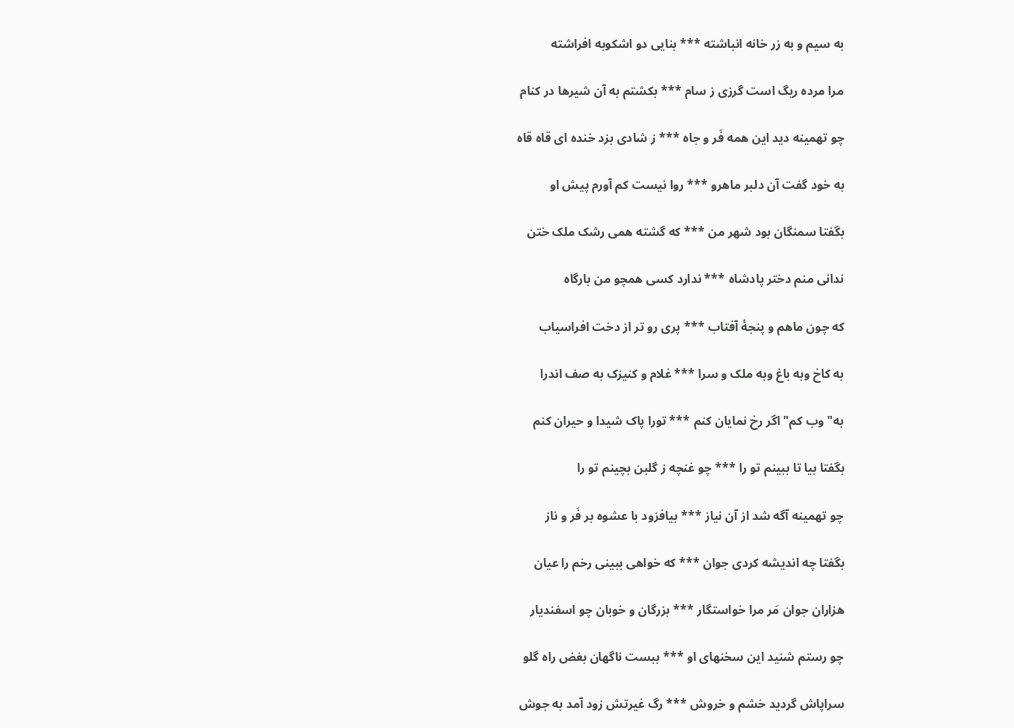به سيم و به زر خانه انباشته *** بنايی دو اشکوبه افراشته

مرا مرده ريگ است گرزی ز سام *** بکشتم به آن شيرها در کنام

چو تهمينه ديد اين همه فَر و جاه *** ز شادی بزد خنده ای قاه قاه

به خود گفت آن دلبر ماهرو *** روا نيست کم آورم پيش او

بگفتا سمنگان بود شهر من *** که گشته همی رشک ملک ختن

ندانی منم دختر پادشاه *** ندارد کسی همچو من بارگاه

که چون ماهم و پنجۀ آفتاب *** پری رو تر از دخت افراسياب

به کاخ وبه باغ وبه ملک و سرا *** غلام و کنيزک به صف اندرا

به" وب کم" اگر رخ نمايان کنم *** تورا پاک شيدا و حيران کنم

بگفتا بيا تا ببينم تو را *** چو غنچه ز گلبن بچينم تو را

چو تهمينه آگه شد از آن نياز *** بيافزود با عشوه بر فَر و ناز

بگفتا چه انديشه کردی جوان *** که خواهی ببينی رخم را عيان

هزاران جوان مَر مرا خواستگار *** بزرگان و خوبان چو اسفنديار

چو رستم شنيد اين سخنهای او *** ببست ناگهان بغض راه گلو

سراپاش گرديد خشم و خروش *** رگ غيرتش زود آمد به جوش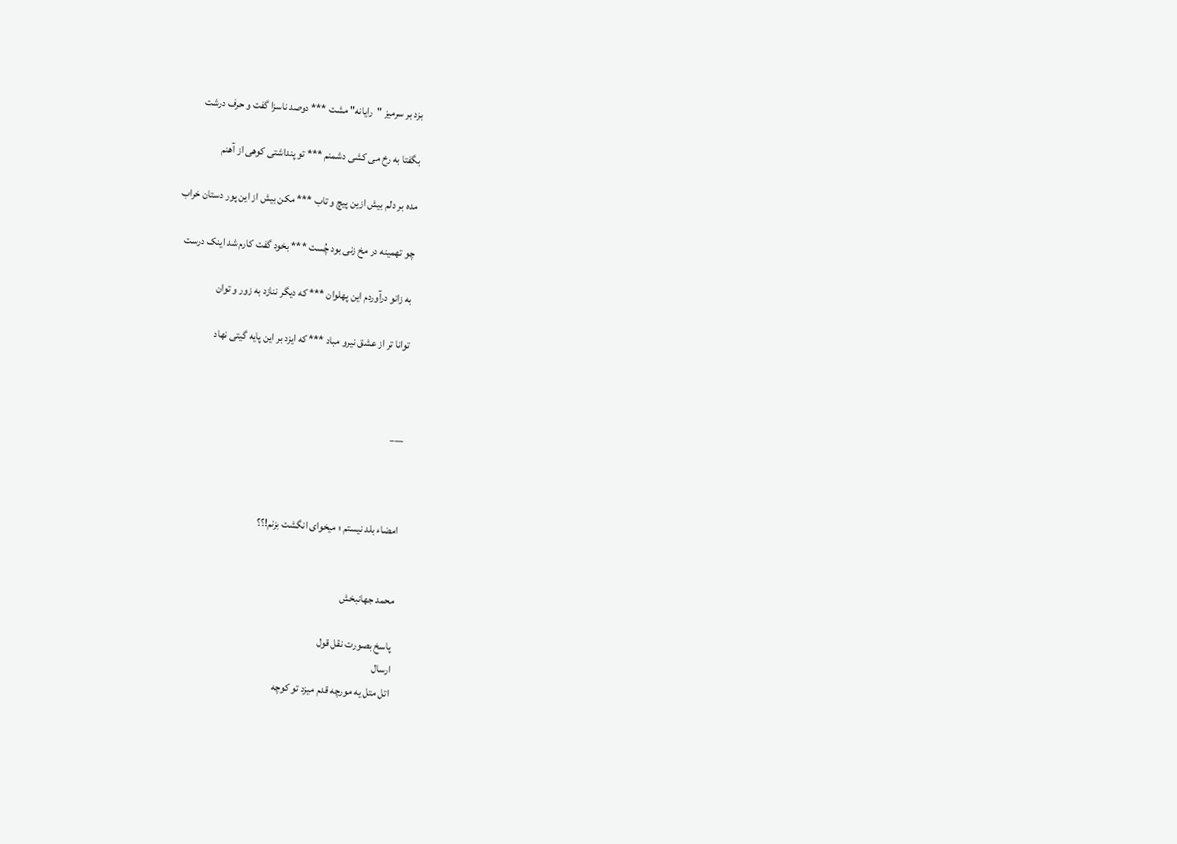بزد بر سرميز "رايانه" مشت *** دوصد ناسزا گفت و حرف درشت

بگفتا به رخ می کشی دشمنم *** تو پنداشتی کوهی از آهنم

مده بر دلم بيش ازين پيچ و تاب *** مکن بيش از اين پور دستان خراب

چو تهمينه در مخ زنی بود چُست *** بخود گفت کارم شد اينک درست

به زانو درآوردم اين پهلوان *** که ديگر ننازد به زور و توان

توانا تر از عشق نيرو مباد *** که ايزد بر اين پايه گيتی نهاد



___



امضاء بلد نیستم ؛ میخوای انگشت بزنم!؟؟


محمد جهانبخش

پاسخ بصورت نقل قول
ارسال
اتل متل یه مورچه قدم میزد تو کوچه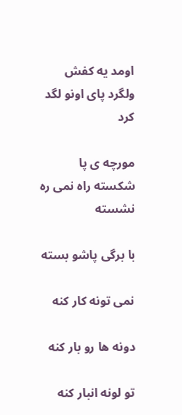اومد یه کفش ولگرد پای اونو لگد کرد

مورچه ی پا شکسته راه نمی ره نشسته

با برگی پاشو بسته

نمی تونه کار کنه

دونه ها رو بار کنه

تو لونه انبار کنه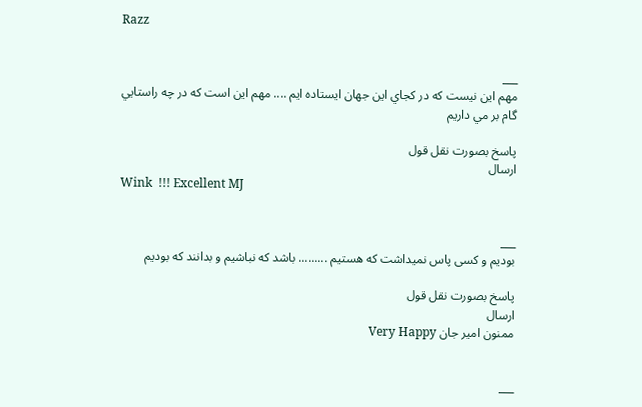Razz


___
مهم اين نيست كه در كجاي اين جهان ايستاده ايم .... مهم اين است كه در چه راستايي گام بر مي داريم

پاسخ بصورت نقل قول
ارسال
Wink  !!! Excellent MJ


___
بودیم و کسی پاس نمیداشت که هستیم ......... باشد که نباشیم و بدانند که بودیم

پاسخ بصورت نقل قول
ارسال
ممنون امیر جان Very Happy


___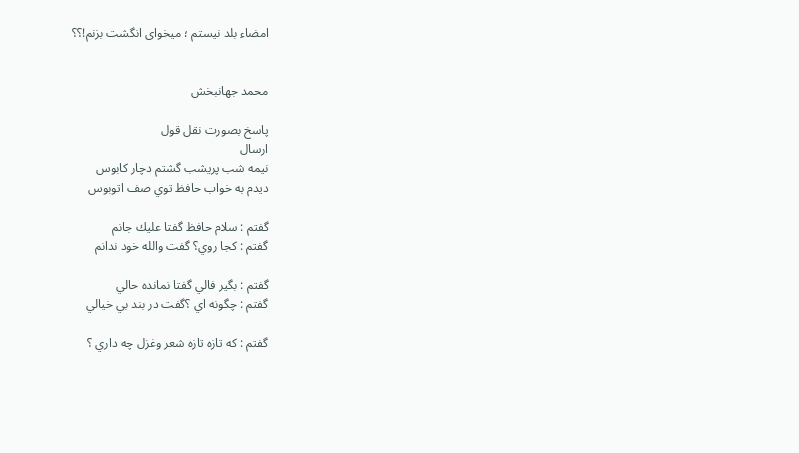امضاء بلد نیستم ؛ میخوای انگشت بزنم!؟؟


محمد جهانبخش

پاسخ بصورت نقل قول
ارسال
نيمه شب پريشب گشتم دچار كابوس
ديدم به خواب حافظ توي صف اتوبوس

گفتم : سلام حافظ گفتا عليك جانم
گفتم : كجا روي؟ گفت والله خود ندانم

گفتم : بگير فالي گفتا نمانده حالي
گفتم : چگونه اي ؟گفت در بند بي خيالي

گفتم : كه تازه تازه شعر وغزل چه داري ؟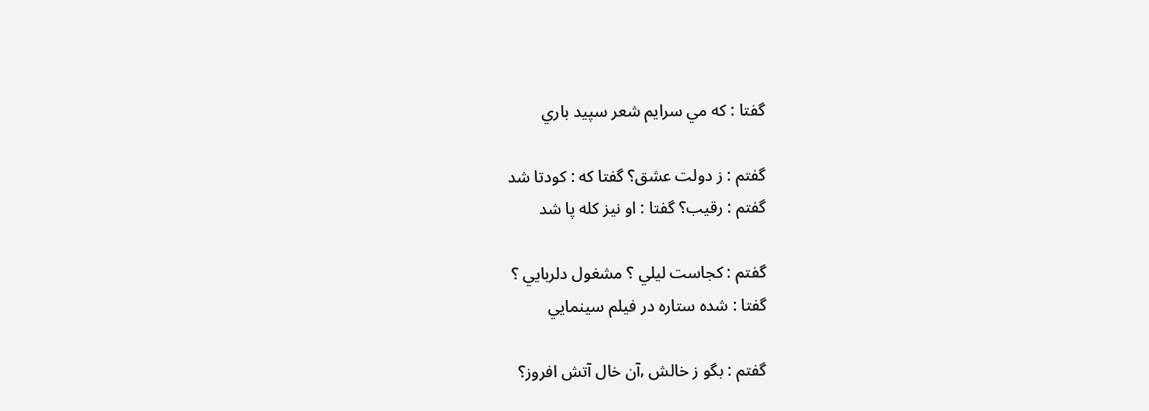گفتا : كه مي سرايم شعر سپيد باري

گفتم : ز دولت عشق؟ گفتا كه : كودتا شد
گفتم : رقيب؟ گفتا : او نيز كله پا شد

گفتم : كجاست ليلي ؟ مشغول دلربايي ؟
گفتا : شده ستاره در فيلم سينمايي

گفتم : بگو ز خالش ‚آن خال آتش افروز؟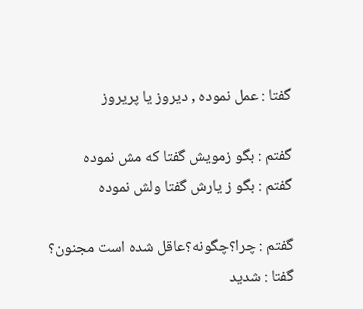گفتا : عمل نموده ‚ ديروز يا پريروز

گفتم : بگو زمويش گفتا كه مش نموده
گفتم : بگو ز يارش گفتا ولش نموده

گفتم : چرا؟چگونه؟عاقل شده است مجنون؟
گفتا : شديد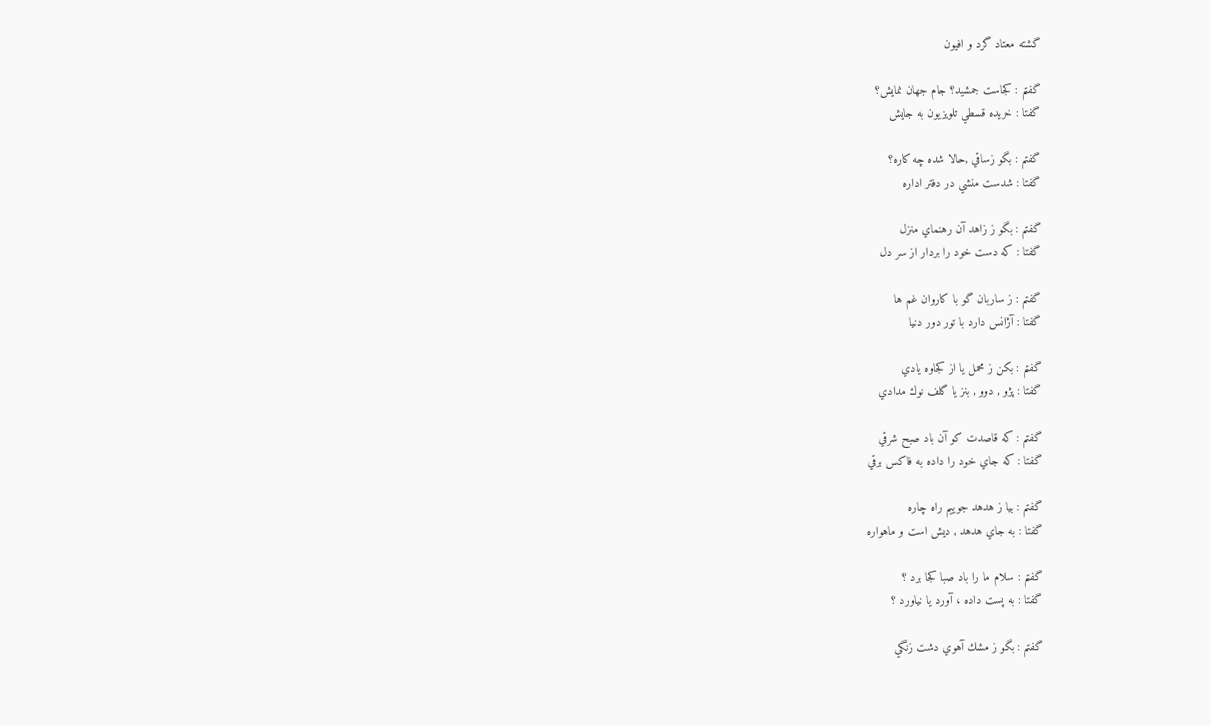گشته معتاد گرد و افيون

گفتم : كجاست جمشيد؟ جام جهان نمايش؟
گفتا : خريده قسطي تلويزيون به جايش

گفتم : بگو زساقي ‚حالا شده چه كاره؟
گفتا : شدست منشي در دفتر اداره

گفتم : بگو ز زاهد آن رهنماي منزل
گفتا : كه دست خود را بردار از سر دل

گفتم : ز ساربان گو با كاروان غم ها
گفتا : آژانس دارد با تور دور دنيا

گفتم : بكن ز محمل يا از كجاوه يادي
گفتا : پژو ‚ دوو ‚ بنز يا گلف نوك مدادي

گفتم : كه قاصدت كو آن باد صبح شرقي
گفتا : كه جاي خود را داده به فاكس برقي

گفتم : بيا ز هدهد جوييم راه چاره
گفتا : به جاي هدهد ‚ ديش است و ماهواره

گفتم : سلام ما را باد صبا كجا برد ؟
گفتا : به پست داده ، آورد يا نياورد ؟

گفتم : بگو ز مشك آهوي دشت زنگي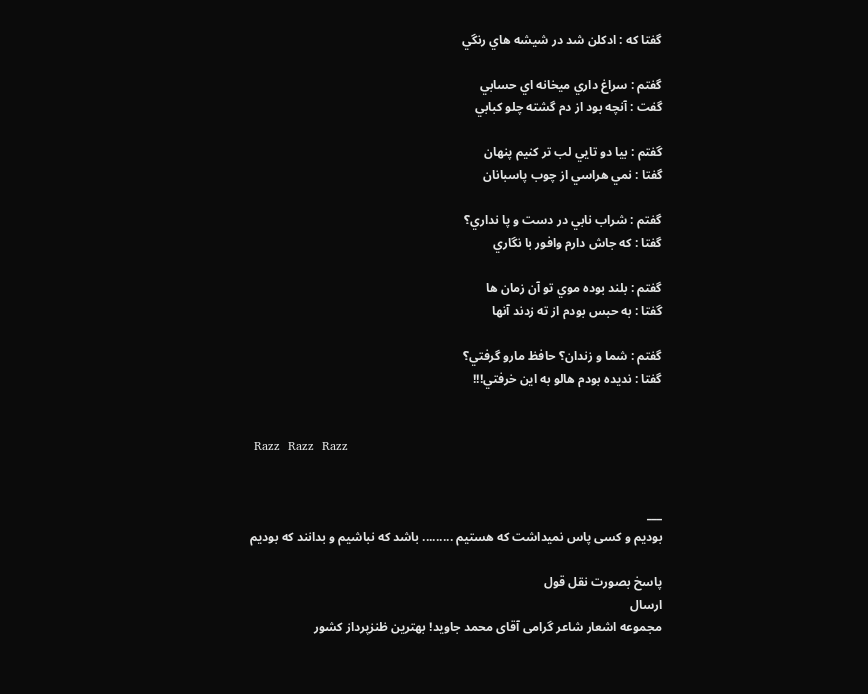گفتا كه : ادكلن شد در شيشه هاي رنگي

گفتم : سراغ داري ميخانه اي حسابي
گفت : آنچه بود از دم گشته چلو كبابي

گفتم : بيا دو تايي لب تر كنيم پنهان
گفتا : نمي هراسي از چوب پاسبانان

گفتم : شراب نابي در دست و پا نداري؟
گفتا : كه جاش دارم وافور با نگاري

گفتم : بلند بوده موي تو آن زمان ها
گفتا : به حبس بودم از ته زدند آنها

گفتم : شما و زندان؟ حافظ مارو گرفتي؟
گفتا : نديده بودم هالو به اين خرفتي!!!


 Razz  Razz  Razz


___
بودیم و کسی پاس نمیداشت که هستیم ......... باشد که نباشیم و بدانند که بودیم

پاسخ بصورت نقل قول
ارسال
مجموعه اشعار شاعر گرامی آقای محمد جاوید! بهترین ظنزپرداز کشور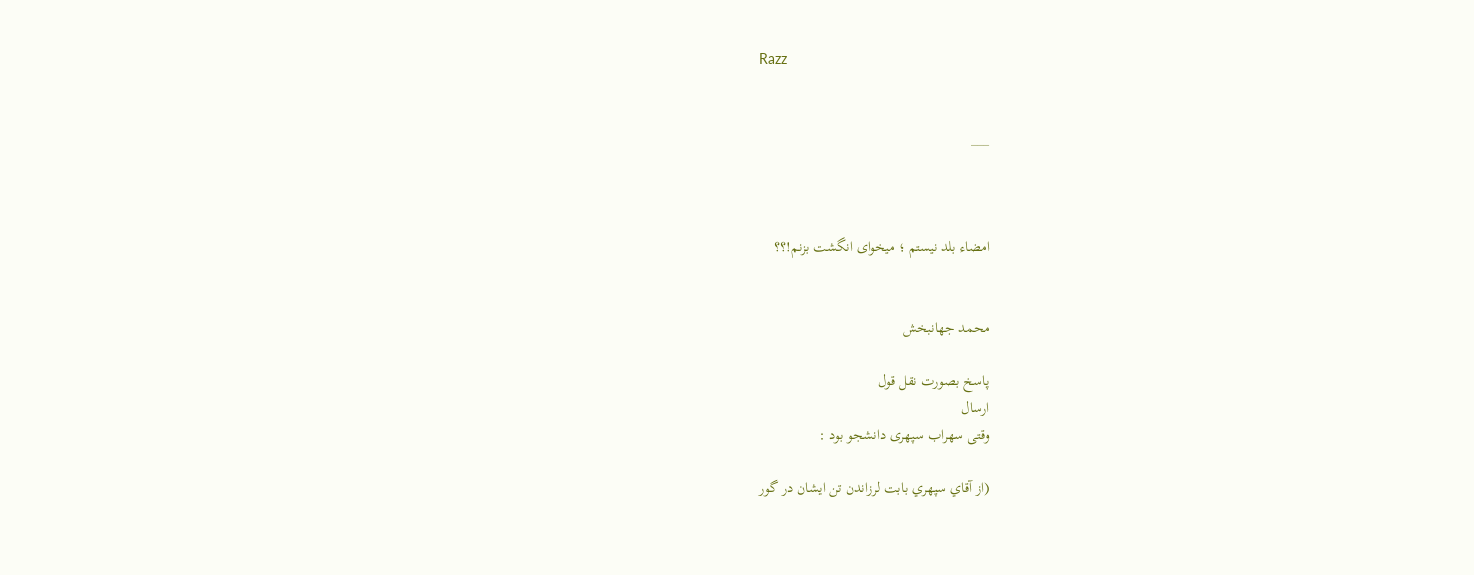Razz


___



امضاء بلد نیستم ؛ میخوای انگشت بزنم!؟؟


محمد جهانبخش

پاسخ بصورت نقل قول
ارسال
وقتی سهراب سپهری دانشجو بود :

(از آقاي سپهري بابت لرزاندن تن ايشان در گور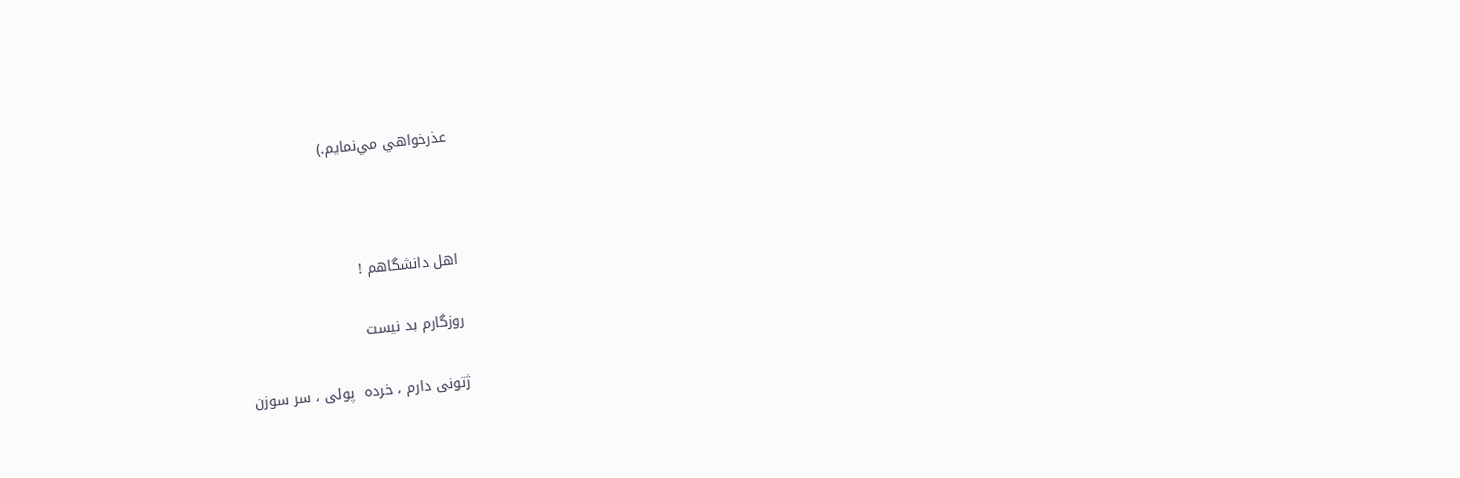عذرخواهي مي‌نمايم.)



اهل دانشگاهم !

روزگارم بد نیست

ژتونی دارم ، خرده  پولی ، سر سوزن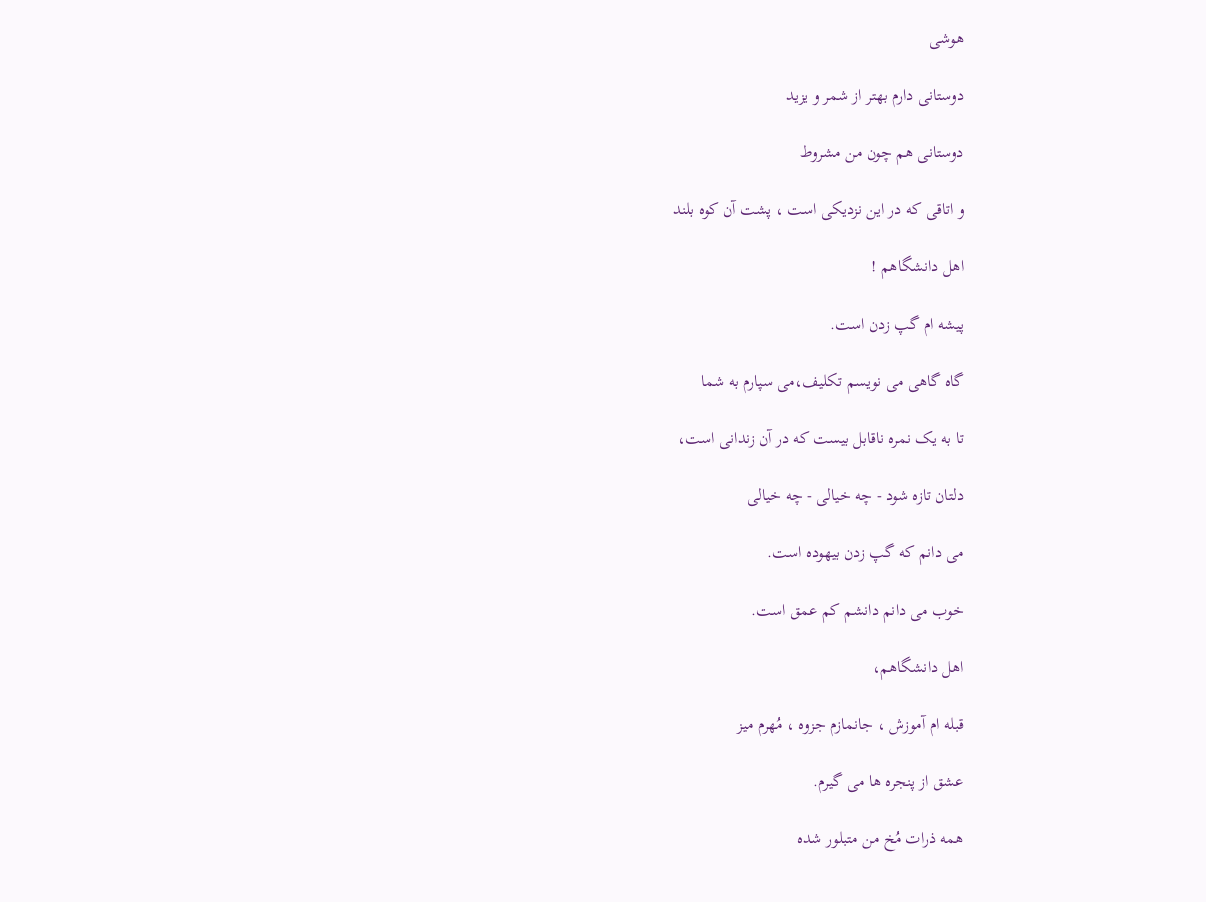هوشی

دوستانی دارم بهتر از شمر و یزید

دوستانی هم چون من مشروط

و اتاقی که در این نزدیکی است ، پشت آن کوه بلند

اهل دانشگاهم !

پیشه ام گپ زدن است.

گاه گاهی می نویسم تکلیف،می سپارم به شما

تا به یک نمره ناقابل بیست که در آن زندانی است،

دلتان تازه شود - چه خیالی - چه خیالی

می دانم که گپ زدن بیهوده است.

خوب می دانم دانشم کم عمق است.

اهل دانشگاهم،

قبله ام آموزش ، جانمازم جزوه ، مُهرم میز

عشق از پنجره ها می گیرم.

همه ذرات مُخ من متبلور شده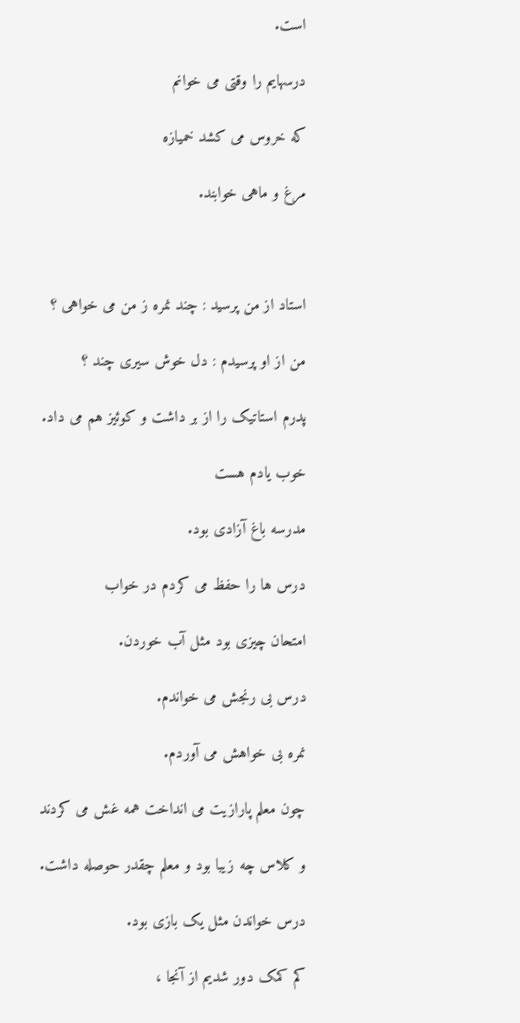است.

درسهایم را وقتی می خوانم

که خروس می کشد خمیازه

مرغ و ماهی خوابند.



استاد از من پرسید : چند نمره ز من می خواهی ؟

من از او پرسیدم : دل خوش سیری چند ؟

پدرم استاتیک را از بر داشت و کوئیز هم می داد.

خوب یادم هست

مدرسه باغ آزادی بود.

درس ها را حفظ می کردم در خواب

امتحان چیزی بود مثل آب خوردن.

درس بی رنجش می خواندم.

نمره بی خواهش می آوردم.

چون معلم پارازیت می انداخت همه غش می کردند

و کلاس چه زیبا بود و معلم چقدر حوصله داشت.

درس خواندن مثل یک بازی بود.

کم کمک دور شدیم از آنجا ،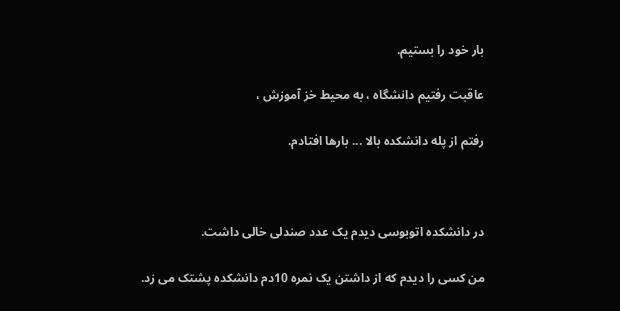بار خود را بستیم.

عاقبت رفتیم دانشگاه ، به محیط خز آموزش ،

رفتم از پله دانشکده بالا ... بارها افتادم.



در دانشکده اتوبوسی دیدم یک عدد صندلی خالی داشت.

من کسی را دیدم که از داشتن یک نمره 10دم دانشکده پشتک می زد.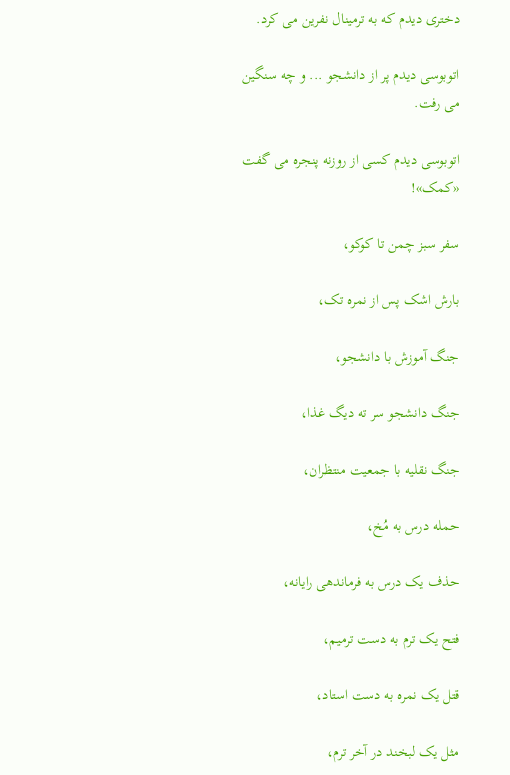دختری دیدم که به ترمینال نفرین می کرد.

اتوبوسی دیدم پر از دانشجو ... و چه سنگین می رفت.

اتوبوسی دیدم کسی از روزنه پنجره می گفت «کمک»!

سفر سبز چمن تا کوکو،

بارش اشک پس از نمره تک،

جنگ آموزش با دانشجو،

جنگ دانشجو سر ته دیگ غذا،

جنگ نقلیه با جمعیت منتظران،

حمله درس به مُخ،

حذف یک درس به فرماندهی رایانه،

فتح یک ترم به دست ترمیم،

قتل یک نمره به دست استاد،

مثل یک لبخند در آخر ترم،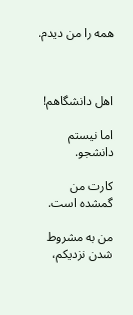همه را من دیدم.



اهل دانشگاهم!

اما نیستم دانشجو.

کارت من گمشده است.

من به مشروط شدن نزدیکم،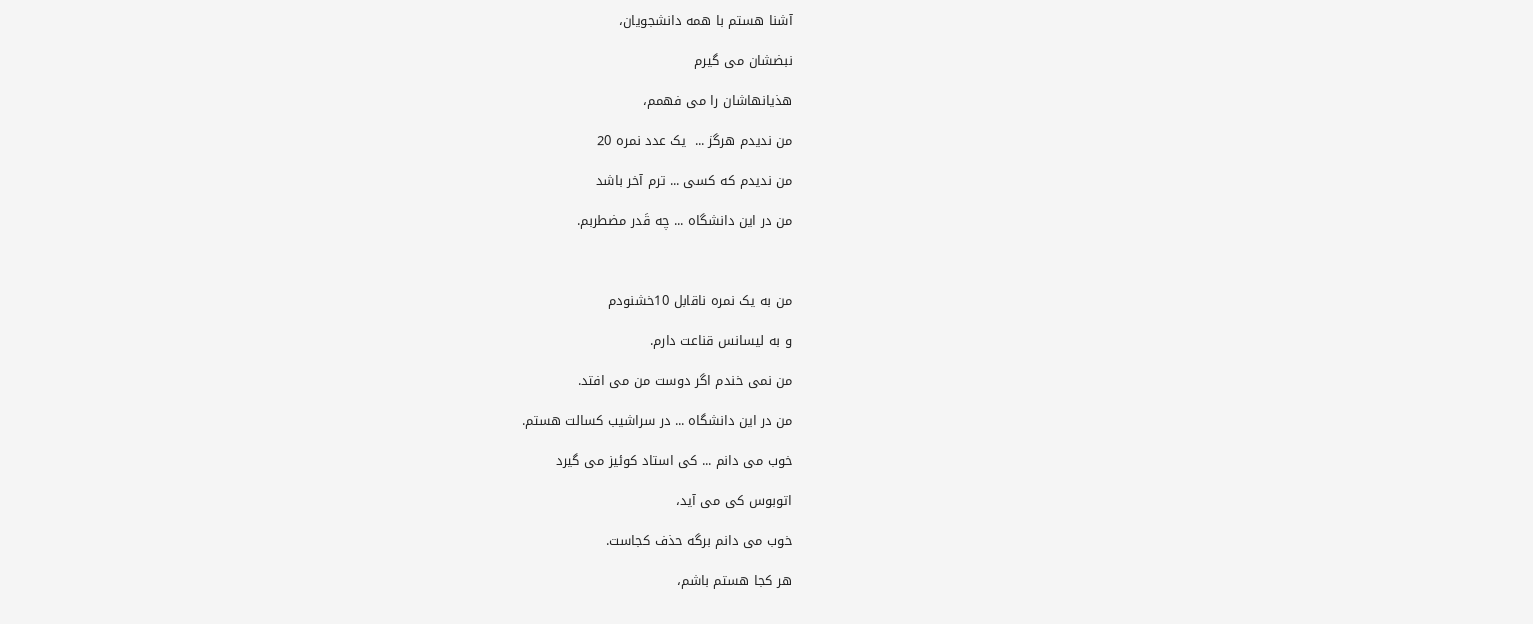آشنا هستم با همه دانشجویان،

نبضشان می گیرم

هذیانهاشان را می فهمم،

من ندیدم هرگز ...  یک عدد نمره 20

من ندیدم که کسی ... ترم آخر باشد

من در این دانشگاه ... چه قَدر مضطربم.



من به یک نمره ناقابل 10خشنودم

و به لیسانس قناعت دارم.

من نمی خندم اگر دوست من می افتد.

من در این دانشگاه ... در سراشیب کسالت هستم.

خوب می دانم ... کی استاد کوئیز می گیرد

اتوبوس کی می آید،

خوب می دانم برگه حذف کجاست.

هر کجا هستم باشم،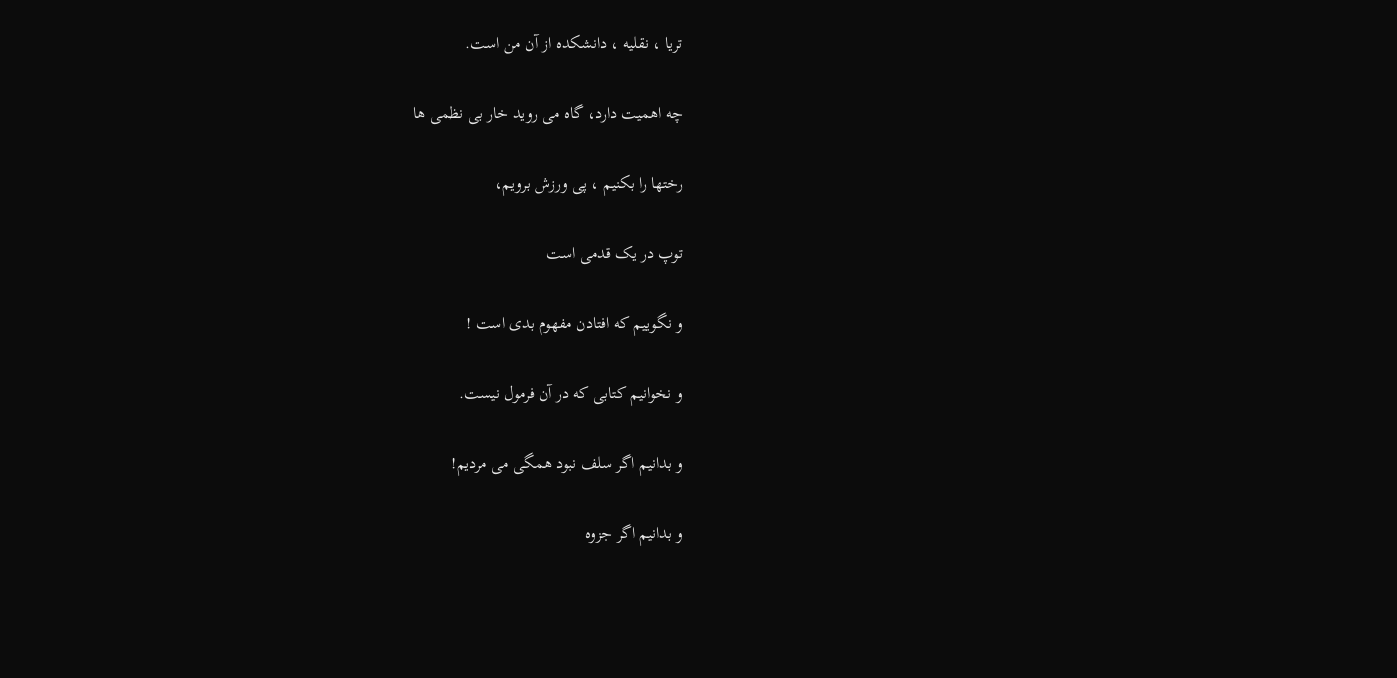تریا ، نقلیه ، دانشکده از آن من است.

چه اهمیت دارد، گاه می روید خار بی نظمی ها

رختها را بکنیم ، پی ورزش برویم،

توپ در یک قدمی است

و نگوییم که افتادن مفهوم بدی است !

و نخوانیم کتابی که در آن فرمول نیست.

و بدانیم اگر سلف نبود همگی می مردیم!

و بدانیم اگر جزوه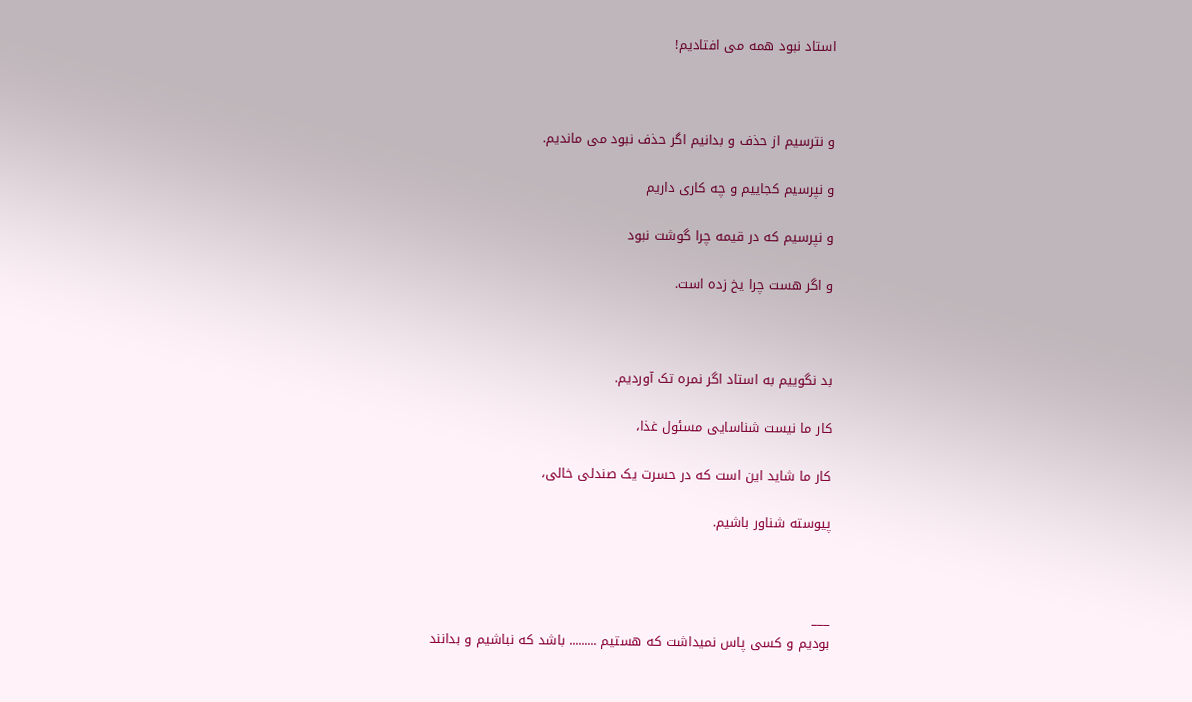استاد نبود همه می افتادیم!



و نترسیم از حذف و بدانیم اگر حذف نبود می ماندیم.

و نپرسیم کجاییم و چه کاری داریم

و نپرسیم که در قیمه چرا گوشت نبود

و اگر هست چرا یخ زده است.



بد نگوییم به استاد اگر نمره تک آوردیم.

کار ما نیست شناسایی مسئول غذا،

کار ما شاید این است که در حسرت یک صندلی خالی،

پیوسته شناور باشیم.



___
بودیم و کسی پاس نمیداشت که هستیم ......... باشد که نباشیم و بدانند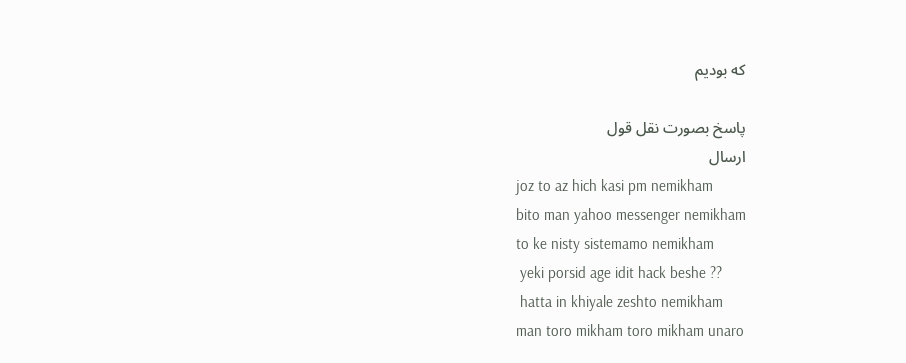که بودیم

پاسخ بصورت نقل قول
ارسال
joz to az hich kasi pm nemikham
bito man yahoo messenger nemikham
to ke nisty sistemamo nemikham
 yeki porsid age idit hack beshe ??
 hatta in khiyale zeshto nemikham
man toro mikham toro mikham unaro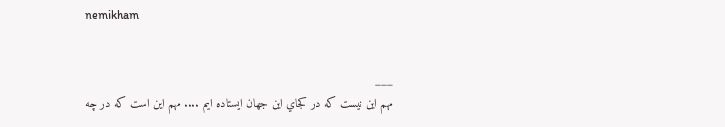nemikham


___
مهم اين نيست كه در كجاي اين جهان ايستاده ايم .... مهم اين است كه در چه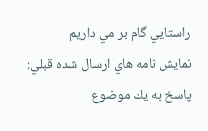راستايي گام بر مي داريم
نمايش نامه هاي ارسال شده قبلي:
پاسخ به يك موضوع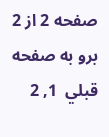صفحه 2 از 2
برو به صفحه قبلي  1, 2